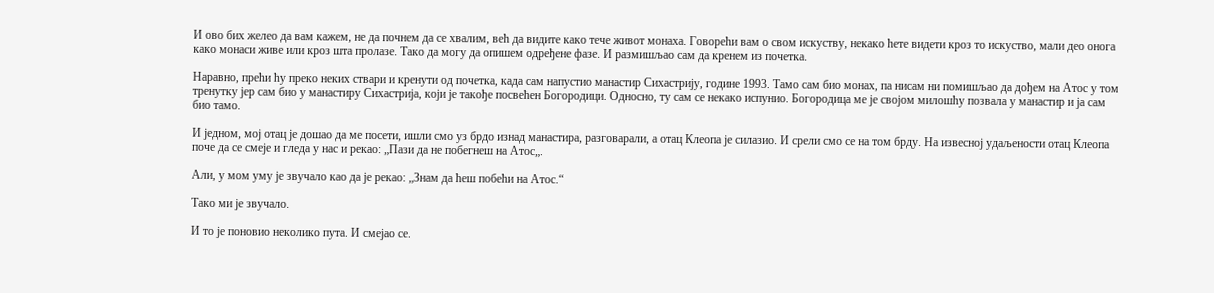И ово бих желео да вам кажем, не да почнем да се хвалим, већ да видите како тече живот монаха. Говорећи вам о свом искуству, некако ћете видети кроз то искуство, мали део онога како монаси живе или кроз шта пролазе. Тако да могу да опишем одређене фазе. И размишљао сам да кренем из почетка.

Наравно, прећи ћу преко неких ствари и кренути од почетка, када сам напустио манастир Сихастрију, године 1993. Тамо сам био монах, па нисам ни помишљао да дођем на Атос у том тренутку јер сам био у манастиру Сихастрија, који је такође посвећен Богородици. Односно, ту сам се некако испунио. Богородица ме је својом милошћу позвала у манастир и ја сам био тамо.

И једном, мој отац је дошао да ме посети, ишли смо уз брдо изнад манастира, разговарали, а отац Клеопа је силазио. И срели смо се на том брду. На извесној удаљености отац Клеопа поче да се смеје и гледа у нас и рекао: „Пази да не побегнеш на Атос„.

Али, у мом уму је звучало као да је рекао: „Знам да ћеш побећи на Атос.“

Тако ми је звучало.

И то је поновио неколико пута. И смејао се.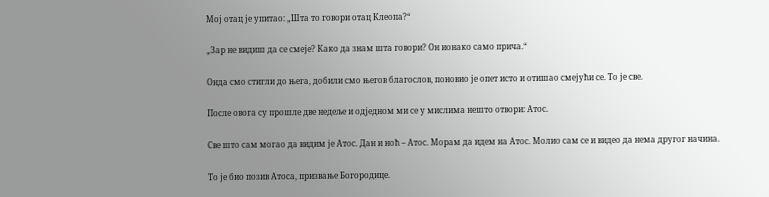Мој отац је упитао: „Шта то говори отац Клеопа?“

„Зар не видиш да се смеје? Како да знам шта говори? Он ионако само прича.“

Онда смо стигли до њега, добили смо његов благослов, поновио је опет исто и отишао смејући се. То је све.

После овога су прошле две недеље и одједном ми се у мислима нешто отвори: Атос.

Све што сам могао да видим је Атос. Дан и ноћ – Атос. Морам да идем на Атос. Молио сам се и видео да нема другог начина.

То је био позив Атоса, призвање Богородице.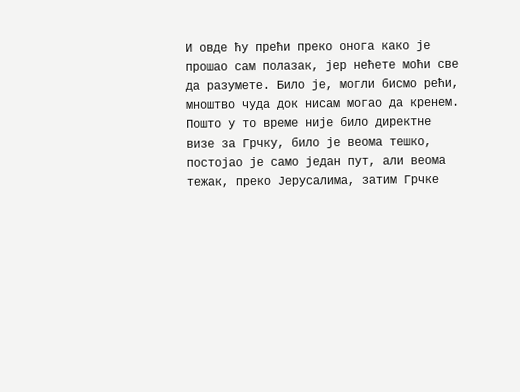И овде ћу прећи преко онога како је прошао сам полазак, јер нећете моћи све да разумете. Било је, могли бисмо рећи, мноштво чуда док нисам могао да кренем. Пошто у то време није било директне визе за Грчку, било је веома тешко, постојао је само један пут, али веома тежак, преко Јерусалима, затим Грчке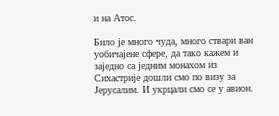и на Атос.

Било је много чуда, много ствари ван уобичајене сфере, да тако кажем и заједно са једним монахом из Сихастрије дошли смо по визу за Јерусалим. И укрцали смо се у авион.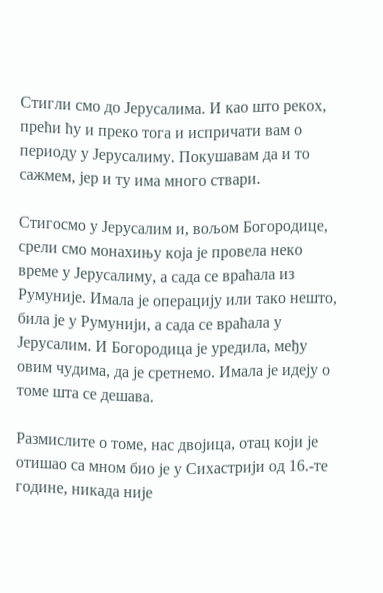Стигли смо до Јерусалима. И као што рекох, прећи ћу и преко тога и испричати вам о периоду у Јерусалиму. Покушавам да и то сажмем, јер и ту има много ствари.

Стигосмо у Јерусалим и, вољом Богородице, срели смо монахињу која је провела неко време у Јерусалиму, а сада се враћала из Румуније. Имала је операцију или тако нешто, била је у Румунији, а сада се враћала у Јерусалим. И Богородица је уредила, међу овим чудима, да је сретнемо. Имала је идеју о томе шта се дешава.

Размислите о томе, нас двојица, отац који је отишао са мном био је у Сихастрији од 16.-те године, никада није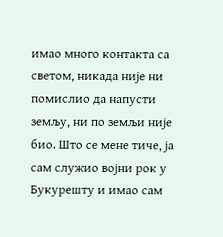имао много контакта са светом, никада није ни помислио да напусти земљу, ни по земљи није био. Што се мене тиче, ја сам служио војни рок у Букурешту и имао сам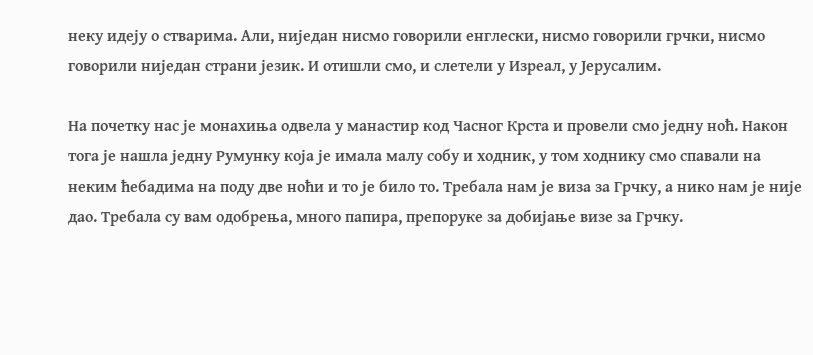неку идеју о стварима. Али, ниједан нисмо говорили енглески, нисмо говорили грчки, нисмо говорили ниједан страни језик. И отишли смо, и слетели у Изреал, у Јерусалим.

На почетку нас је монахиња одвела у манастир код Часног Крста и провели смо једну ноћ. Након тога је нашла једну Румунку која је имала малу собу и ходник, у том ходнику смо спавали на неким ћебадима на поду две ноћи и то је било то. Требала нам је виза за Грчку, а нико нам је није дао. Требала су вам одобрења, много папира, препоруке за добијање визе за Грчку.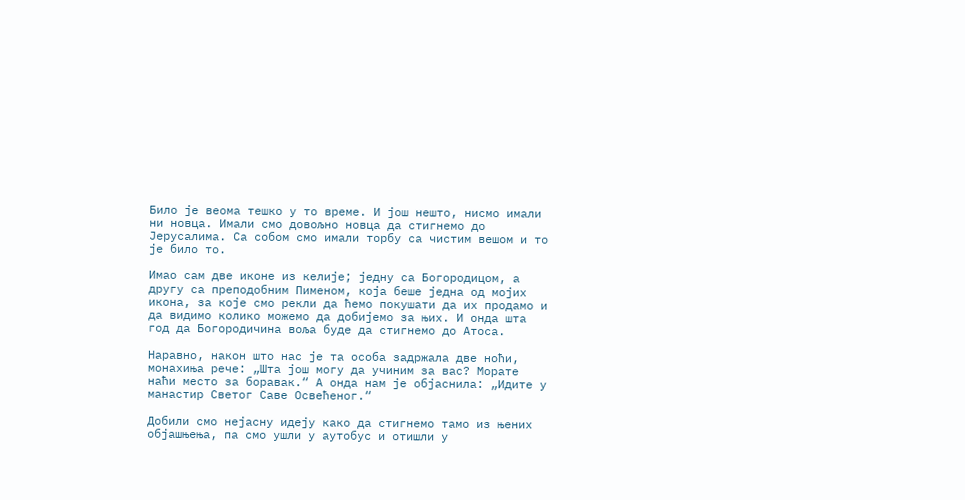Било је веома тешко у то време. И још нешто, нисмо имали ни новца. Имали смо довољно новца да стигнемо до Јерусалима. Са собом смо имали торбу са чистим вешом и то је било то.

Имао сам две иконе из келије; једну са Богородицом, а другу са преподобним Пименом, која беше једна од мојих икона, за које смо рекли да ћемо покушати да их продамо и да видимо колико можемо да добијемо за њих. И онда шта год да Богородичина воља буде да стигнемо до Атоса.

Наравно, након што нас је та особа задржала две ноћи, монахиња рече: „Шта још могу да учиним за вас? Морате наћи место за боравак.“ А онда нам је објаснила: „Идите у манастир Светог Саве Освећеног.“

Добили смо нејасну идеју како да стигнемо тамо из њених објашњења, па смо ушли у аутобус и отишли у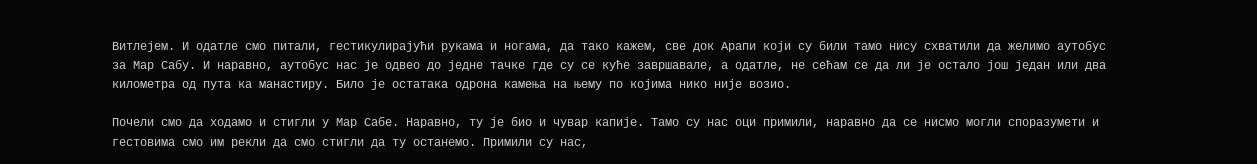Витлејем. И одатле смо питали, гестикулирајући рукама и ногама, да тако кажем, све док Арапи који су били тамо нису схватили да желимо аутобус за Мар Сабу. И наравно, аутобус нас је одвео до једне тачке где су се куће завршавале, а одатле, не сећам се да ли је остало још један или два километра од пута ка манастиру. Било је остатака одрона камења на њему по којима нико није возио.

Почели смо да ходамо и стигли у Мар Сабе. Наравно, ту је био и чувар капије. Тамо су нас оци примили, наравно да се нисмо могли споразумети и гестовима смо им рекли да смо стигли да ту останемо. Примили су нас,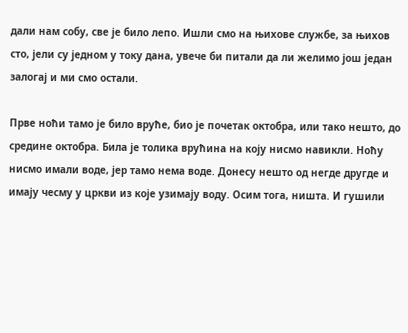дали нам собу, све је било лепо. Ишли смо на њихове службе, за њихов сто, јели су једном у току дана, увече би питали да ли желимо још један залогај и ми смо остали.

Прве ноћи тамо је било вруће, био је почетак октобра, или тако нешто, до средине октобра. Била је толика врућина на коју нисмо навикли. Ноћу нисмо имали воде, јер тамо нема воде. Донесу нешто од негде другде и имају чесму у цркви из које узимају воду. Осим тога, ништа. И гушили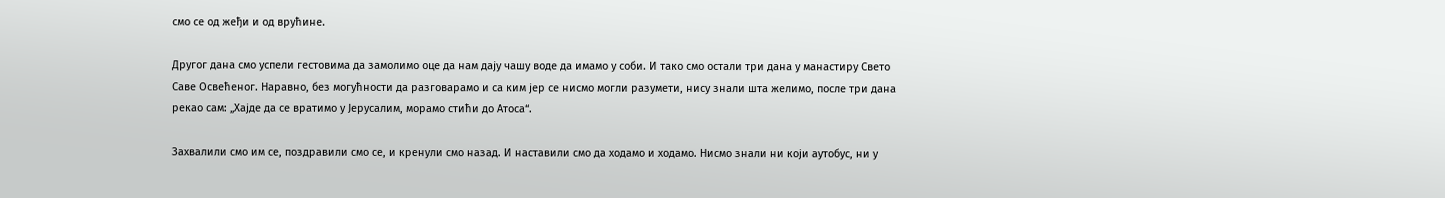смо се од жеђи и од врућине.

Другог дана смо успели гестовима да замолимо оце да нам дају чашу воде да имамо у соби. И тако смо остали три дана у манастиру Свето Саве Освећеног. Наравно, без могућности да разговарамо и са ким јер се нисмо могли разумети, нису знали шта желимо, после три дана рекао сам: „Хајде да се вратимо у Јерусалим, морамо стићи до Атоса“.

Захвалили смо им се, поздравили смо се, и кренули смо назад. И наставили смо да ходамо и ходамо. Нисмо знали ни који аутобус, ни у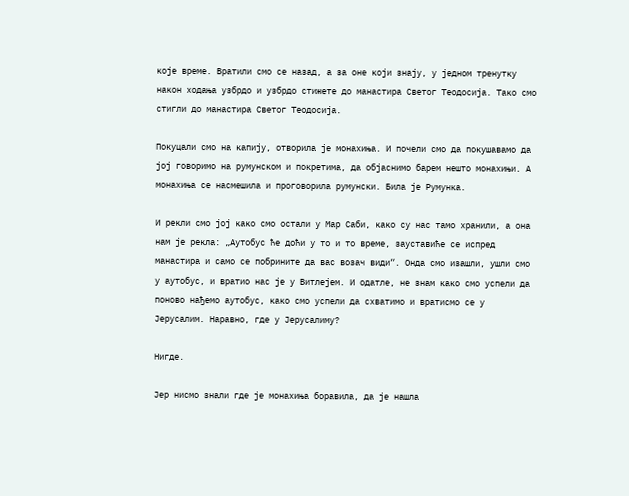које време. Вратили смо се назад, а за оне који знају, у једном тренутку након ходања узбрдо и узбрдо стижете до манастира Светог Теодосија. Тако смо стигли до манастира Светог Теодосија.

Покуцали смо на капију, отворила је монахиња. И почели смо да покушавамо да јој говоримо на румунском и покретима, да објаснимо барем нешто монахињи. А монахиња се насмешила и проговорила румунски. Била је Румунка.

И рекли смо јој како смо остали у Мар Саби, како су нас тамо хранили, а она нам је рекла: „Аутобус ће доћи у то и то време, зауставиће се испред манастира и само се побрините да вас возач види“. Онда смо изашли, ушли смо у аутобус, и вратио нас је у Витлејем. И одатле, не знам како смо успели да поново нађемо аутобус, како смо успели да схватимо и вратисмо се у Јерусалим. Наравно, где у Јерусалиму?

Нигде.

Јер нисмо знали где је монахиња боравила, да је нашла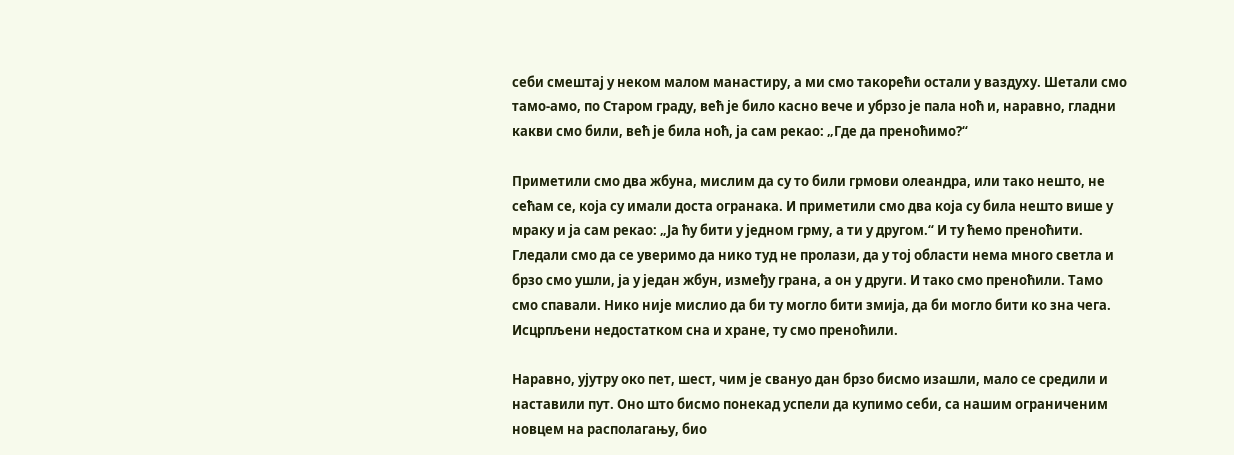себи смештај у неком малом манастиру, а ми смо такорећи остали у ваздуху. Шетали смо тамо-амо, по Старом граду, већ је било касно вече и убрзо је пала ноћ и, наравно, гладни какви смо били, већ је била ноћ, ја сам рекао: „Где да преноћимо?“

Приметили смо два жбуна, мислим да су то били грмови олеандра, или тако нешто, не сећам се, која су имали доста огранака. И приметили смо два која су била нешто више у мраку и ја сам рекао: „Ја ћу бити у једном грму, а ти у другом.“ И ту ћемо преноћити. Гледали смо да се уверимо да нико туд не пролази, да у тој области нема много светла и брзо смо ушли, ја у један жбун, између грана, а он у други. И тако смо преноћили. Тамо смо спавали. Нико није мислио да би ту могло бити змија, да би могло бити ко зна чега. Исцрпљени недостатком сна и хране, ту смо преноћили.

Наравно, ујутру око пет, шест, чим је свануо дан брзо бисмо изашли, мало се средили и наставили пут. Оно што бисмо понекад успели да купимо себи, са нашим ограниченим новцем на располагању, био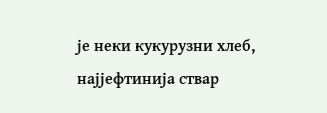је неки кукурузни хлеб, најјефтинија ствар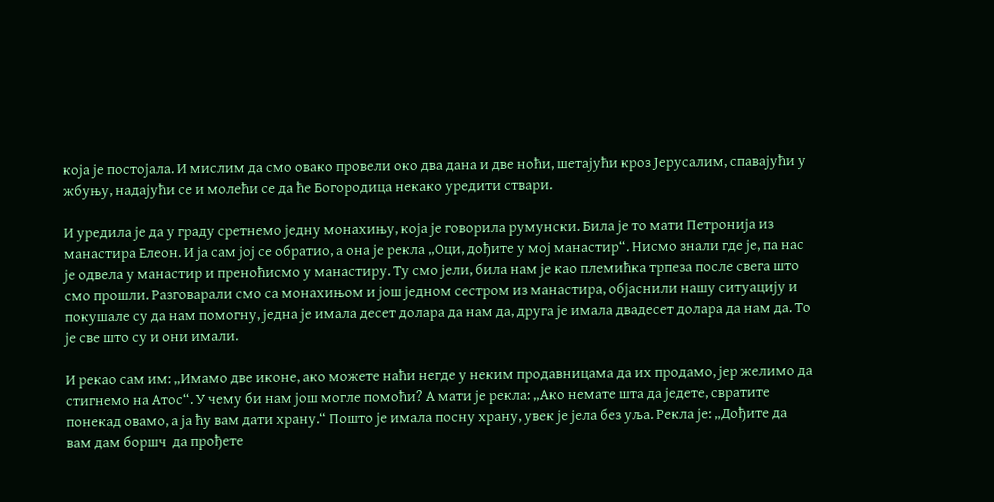која је постојала. И мислим да смо овако провели око два дана и две ноћи, шетајући кроз Јерусалим, спавајући у жбуњу, надајући се и молећи се да ће Богородица некако уредити ствари.

И уредила је да у граду сретнемо једну монахињу, која је говорила румунски. Била је то мати Петронија из манастира Елеон. И ја сам јој се обратио, а она је рекла „Оци, дођите у мој манастир“. Нисмо знали где је, па нас је одвела у манастир и преноћисмо у манастиру. Ту смо јели, била нам је као племићка трпеза после свега што смо прошли. Разговарали смо са монахињом и још једном сестром из манастира, објаснили нашу ситуацију и покушале су да нам помогну, једна је имала десет долара да нам да, друга је имала двадесет долара да нам да. То је све што су и они имали.

И рекао сам им: „Имамо две иконе, ако можете наћи негде у неким продавницама да их продамо, јер желимо да стигнемо на Атос“. У чему би нам још могле помоћи? А мати је рекла: „Ако немате шта да једете, свратите понекад овамо, а ја ћу вам дати храну.“ Пошто је имала посну храну, увек је јела без уља. Рекла је: „Дођите да вам дам боршч  да прођете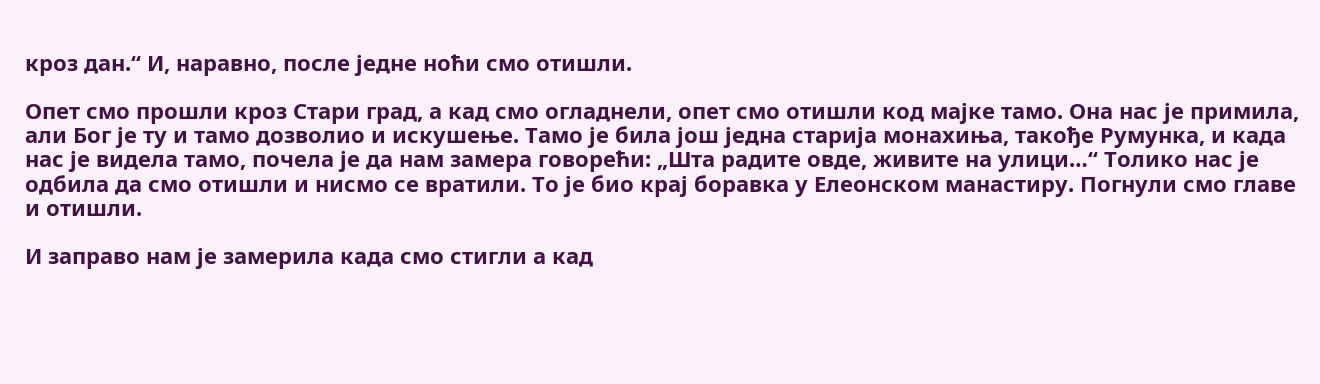кроз дан.“ И, наравно, после једне ноћи смо отишли.

Опет смо прошли кроз Стари град, а кад смо огладнели, опет смо отишли код мајке тамо. Она нас је примила, али Бог је ту и тамо дозволио и искушење. Тамо је била још једна старија монахиња, такође Румунка, и када нас је видела тамо, почела је да нам замера говорећи: „Шта радите овде, живите на улици…“ Толико нас је одбила да смо отишли и нисмо се вратили. То је био крај боравка у Елеонском манастиру. Погнули смо главе и отишли.

И заправо нам је замерила када смо стигли а кад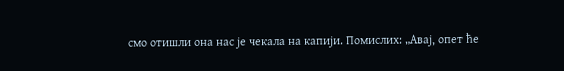смо отишли она нас је чекала на капији. Помислих: „Авај, опет ће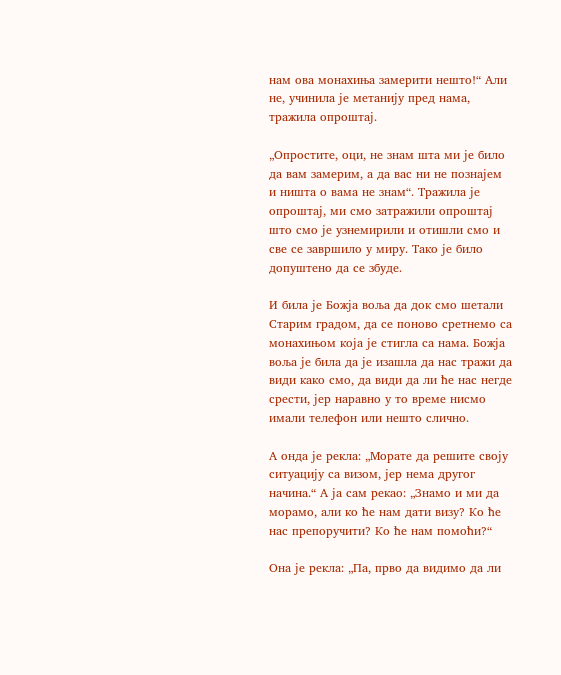нам ова монахиња замерити нешто!“ Али не, учинила је метанију пред нама, тражила опроштај.

„Опростите, оци, не знам шта ми је било да вам замерим, а да вас ни не познајем и ништа о вама не знам“. Тражила је опроштај, ми смо затражили опроштај што смо је узнемирили и отишли смо и све се завршило у миру. Тако је било допуштено да се збуде.

И била је Божја воља да док смо шетали Старим градом, да се поново сретнемо са монахињом која је стигла са нама. Божја воља је била да је изашла да нас тражи да види како смо, да види да ли ће нас негде срести, јер наравно у то време нисмо имали телефон или нешто слично.

А онда је рекла: „Морате да решите своју ситуацију са визом, јер нема другог начина.“ А ја сам рекао: „Знамо и ми да морамо, али ко ће нам дати визу? Ко ће нас препоручити? Ко ће нам помоћи?“

Она је рекла: „Па, прво да видимо да ли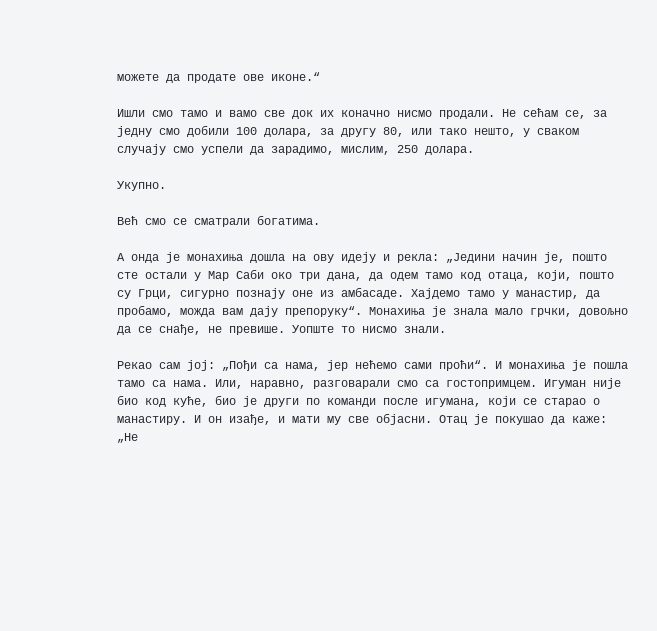можете да продате ове иконе.“

Ишли смо тамо и вамо све док их коначно нисмо продали. Не сећам се, за једну смо добили 100 долара, за другу 80, или тако нешто, у сваком случају смо успели да зарадимо, мислим, 250 долара.

Укупно.

Већ смо се сматрали богатима.

А онда је монахиња дошла на ову идеју и рекла: „Једини начин је, пошто сте остали у Мар Саби око три дана, да одем тамо код отаца, који, пошто су Грци, сигурно познају оне из амбасаде. Хајдемо тамо у манастир, да пробамо, можда вам дају препоруку“. Монахиња је знала мало грчки, довољно да се снађе, не превише. Уопште то нисмо знали.

Рекао сам јој: „Пођи са нама, јер нећемо сами проћи“. И монахиња је пошла тамо са нама. Или, наравно, разговарали смо са гостопримцем. Игуман није био код куће, био је други по команди после игумана, који се старао о манастиру. И он изађе, и мати му све објасни. Отац је покушао да каже: „Не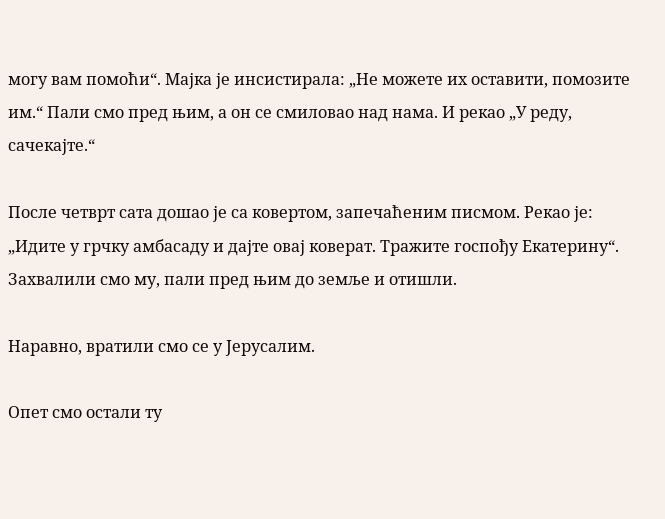могу вам помоћи“. Мајка је инсистирала: „Не можете их оставити, помозите им.“ Пали смо пред њим, а он се смиловао над нама. И рекао „У реду, сачекајте.“

После четврт сата дошао је са ковертом, запечаћеним писмом. Рекао је: „Идите у грчку амбасаду и дајте овај коверат. Тражите госпођу Екатерину“. Захвалили смо му, пали пред њим до земље и отишли.

Наравно, вратили смо се у Јерусалим.

Опет смо остали ту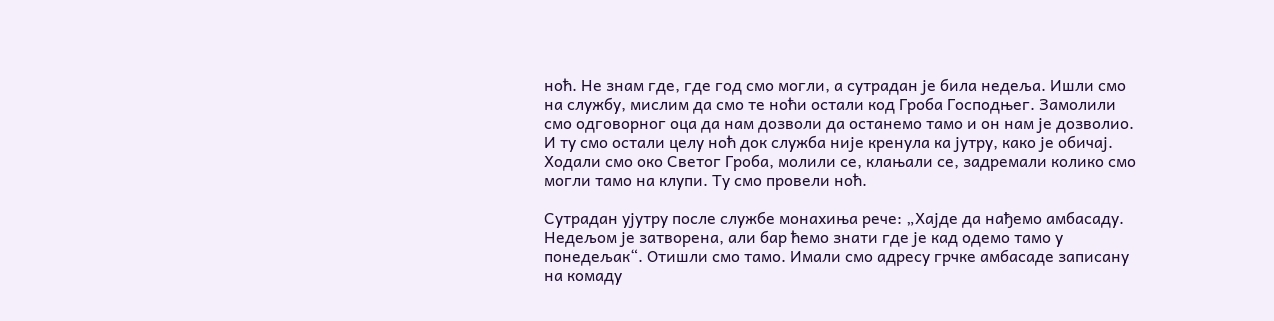ноћ. Не знам где, где год смо могли, а сутрадан је била недеља. Ишли смо на службу, мислим да смо те ноћи остали код Гроба Господњег. Замолили смо одговорног оца да нам дозволи да останемо тамо и он нам је дозволио. И ту смо остали целу ноћ док служба није кренула ка јутру, како је обичај. Ходали смо око Светог Гроба, молили се, клањали се, задремали колико смо могли тамо на клупи. Ту смо провели ноћ.

Сутрадан ујутру после службе монахиња рече: „Хајде да нађемо амбасаду. Недељом је затворена, али бар ћемо знати где је кад одемо тамо у понедељак“. Отишли смо тамо. Имали смо адресу грчке амбасаде записану на комаду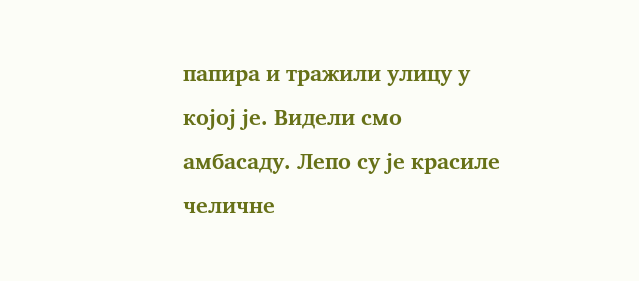папира и тражили улицу у којој је. Видели смо амбасаду. Лепо су је красиле челичне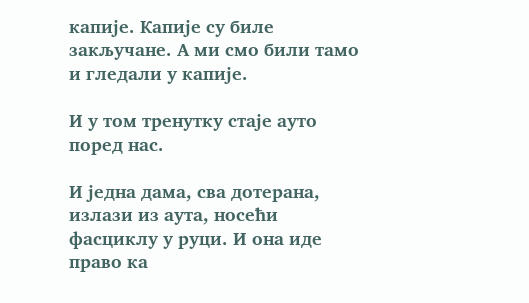капије. Капије су биле закључане. А ми смо били тамо и гледали у капије.

И у том тренутку стаје ауто поред нас.

И једна дама, сва дотерана, излази из аута, носећи фасциклу у руци. И она иде право ка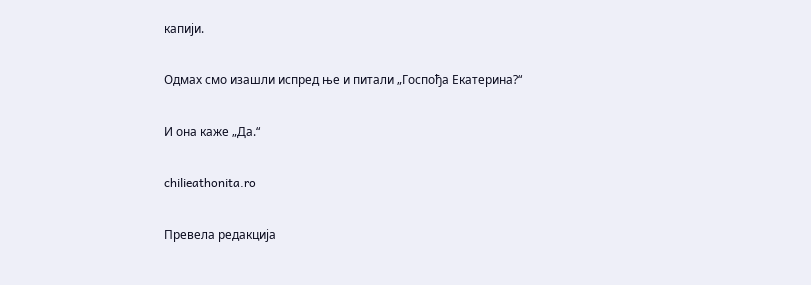капији.

Одмах смо изашли испред ње и питали „Госпођа Екатерина?“

И она каже „Да.“

chilieathonita.ro

Превела редакција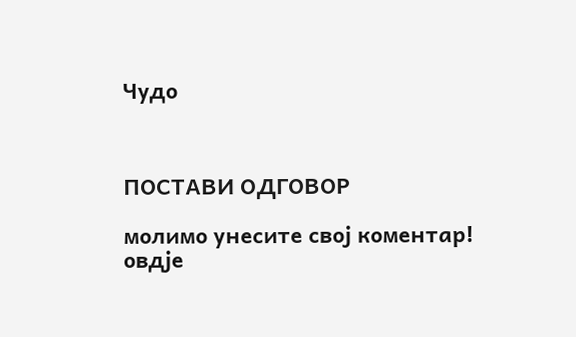Чудо



ПОСТАВИ ОДГОВОР

молимо унесите свој коментар!
овдје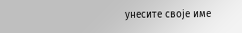унесите своје име